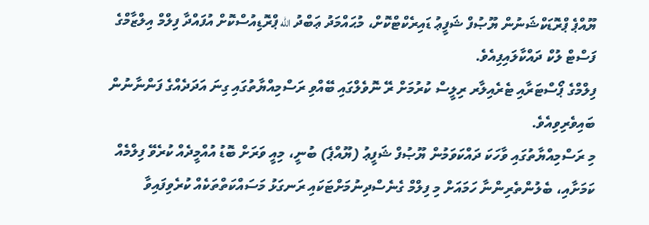ޔޫއްޕެ ޕްރޮޑަކްޝަނުން ޔޫޞުފް ޝަފީޢު ޑައިރެކްޓްކޮށް، މުޙައްމަދު ޢަބްދު الله ޕްރޮޑިއުސްކޮށް އުފައްދާ ފިލްމް އިލްޒާމްގެ ފަސްޓް ލުކް ދައްކާލައިފިއެވެ.
ފިލްމްގެ ޕޯސްޓަރާއި ޓެރެއިލާރ ރިލީސް ކުރުމަށް ރޭ ނޮވެލްގައި ބޭއްވި ރަސްމިއްޔާތުގައި ގިނަ އަދަދެއްގެ ފަންނާނުން ބައިވެރިވިއެވެ.
މި ރަސްމިއްޔާތުގައި ވާހަކަ ދައްކަވަމުން ޔޫޞުފް ޝަފީޢު (ޔޫއްޕެ) ބުނީ، މިއީ ވަރަށް ބޮޑު އުއްމީދެއް ކުރެވޭ ފިލްމެއް ކަމަށާއި، ބެލުންތެރިންނާ ހަމައަށް މި ފިލްމް ގެނެސްދިނުމަށްޓަކައި ރަނގަޅު މަސައްކަތްތަކެއް ކުރެވިފައިވާ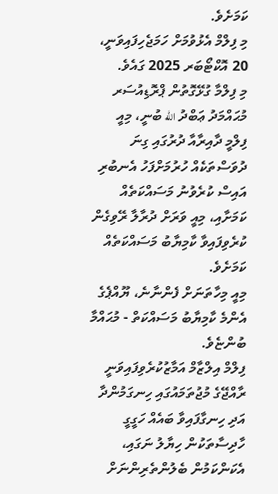ކަމަށެވެ.
މި ފިލްމް އެޅުވުމަށް ހަމަޖެހިފައިވަނީ، 20 އޮކްޓޯބަރ 2025 ގައެވެ.
މި ފިލްމާ ގުޅޭގޮތުން ޕްރޮޑިއުސަރ މުޙައްމަދު ޢަބްދު الله ބުނީ، މިއީ ފިލްމީ ދާއިރާއާ ދުރުގައި ގިނަ ދުވަސްތަކެއް ހުރުމަށްފަހު އެނބުރި އައިސް ކުރެވުނު މަސައްކަތެއް ކަމަށާއި، މިއީ ވަރަށް ދުރާލާ ރޭވިގެން ކުރެވިފައިވާ ކާމިޔާބު މަސައްކަތެއް ކަމަށެވެ.
މިއީ މިހާތަނަށް ފެންނާނެ، ޔޫއްޕެގެ އެންމެ ކާމިޔާބު މަސައްކަތް - މުޙައްމާ ބުންޏެވެ.
ފިލްމް އިލްޒާމް އަމާޒުކުރެވިފައިވަނީ ރާއްޖޭގެ މުޖުތަމައުގައި ހިނގަމުންދާ އަދި ހިނގާފައިވާ ބައެއް ހަގީގީ ހާދިސާތަކުން ހިޔާލު ނަގައި، އެކަންކަމުން ބެލުންތެރިންނަށް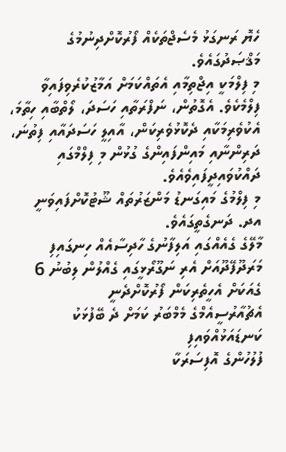ހެޔޮ ރަނގަޅު މެސެޖްތަކެއް ފޯރުކޮށްދިނުމުގެ މަޤްޞަދުގައެވެ.
މި ފިލްމަކީ އިޖްތިމާއި އެތައްކަމަށް އަމާޒުކުރެވިފައިވާ ފިލްމެކެވެ. އެގޮތުން، ނަފްރަތާއި ހަސަދަ، ލޯތްބާއި ހިތާމަ، އެކުވެރިމަކާއި ދެކޮޅުވެރިކަން، އާއިލީ ހަސަދައާއި ފިތުނަ، ދަރިންނާއި މައިންފައިންގެ ގުޅުން މި ފިލްމްގައި ދައްކުވައިދީފައިވެއެވެ.
މި ފިލްމުގެ މައިގަނޑު މަންޒަރުތައް ޝޫޓުކޮށްފައިވަނީ އދ. ދަނގެތީގައެވެ.
މާލޭގެ ގެއެއްގައި އަލިފާނުގެ ހާދިސާއެއް ހިނގައިފި
މަރަދޫފޭދޫއަށް އެރި ނަގޫރޯޅީގައި ގެއްލުން ލިބުނު 6 ގެއަކަށް އެހީތެރިކަން ފޯރުކޮށްދެނީ
އެޗުއާރުސީއެމްގެ މެމްބަރު ކަމަށް ދެ ބޭފުޅަކު ކަނޑައަޅުއްވައިފި
ފުލުހުންގެ އޮފިސަރަކާ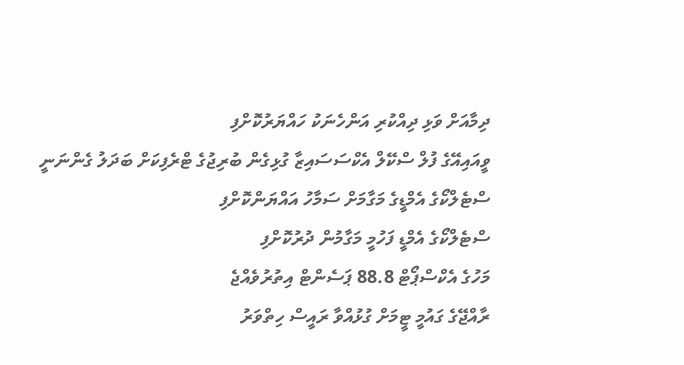ދިމާއަށް ވަޅި ދިއްކުރި އަންހެނަކު ހައްޔަރުކޮށްފި
ވީއައިއޭގެ ފުލް ސްކޭލް އެކްސަސައިޒާ ގުޅިގެން ބުރިޖުގެ ޓްރެފިކަށް ބަދަލު ގެންނަނީ
ސްޓެލްކޯގެ އެމްޑީގެ މަގާމަށް ސަމާހު އައްޔަންކޮށްފި
ސްޓެލްކޯގެ އެމްޑީ ފަހުމީ މަގާމުން ދުރުކޮށްފި
މަހުގެ އެކްސްޕޯޓް 88.8 ޕަސެންޓް އިތުރުވެއްޖެ
ރާއްޖޭގެ ގައުމީ ޓީމަށް ގުޅުއްވާ ރައީސް ހިތްވަރު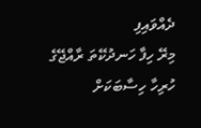ދެއްވައިފި
މިރޭ ހިފާ ހަނދުކޭތަ ރާއްޖޭގެ ހުރިހާ ހިސާބަކަށް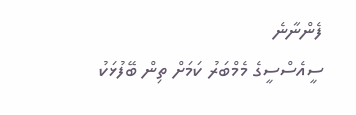ފެންނާނެ
ސީއެސްސީގެ މެމްބަރު ކަމަށް ތިން ބޭފުޅަކު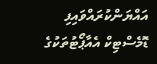އައްޔަންކުރައްވައިފި
ޑޮމެސްޓިކް އެއާޕޯޓުތަކުގެ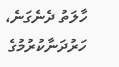ހާލަތު ދެނެގަނެ، ހަރުދަނާކުރުމުގެ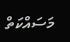މަސައްކަތް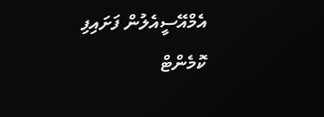އެމްއޭސީއެލުން ފަށައިފި
ކޮމެންޓް